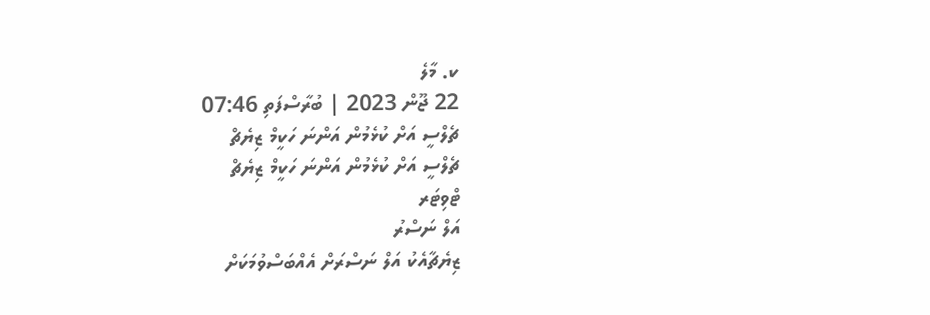ކ. މާލެ
22 ޖޫން 2023 | ބުރާސްފަތި 07:46
ޗެލްސީ އަށް ކުޅެމުން އަންނަ ހަކީމް ޒިޔެޗް
ޗެލްސީ އަށް ކުޅެމުން އަންނަ ހަކީމް ޒިޔެޗް
ޓްވިޓަރ
އަލް ނަސްރު
ޒިޔެޗާއެކު އަލް ނަސްރަށް އެއްބަސްވުމަކަށް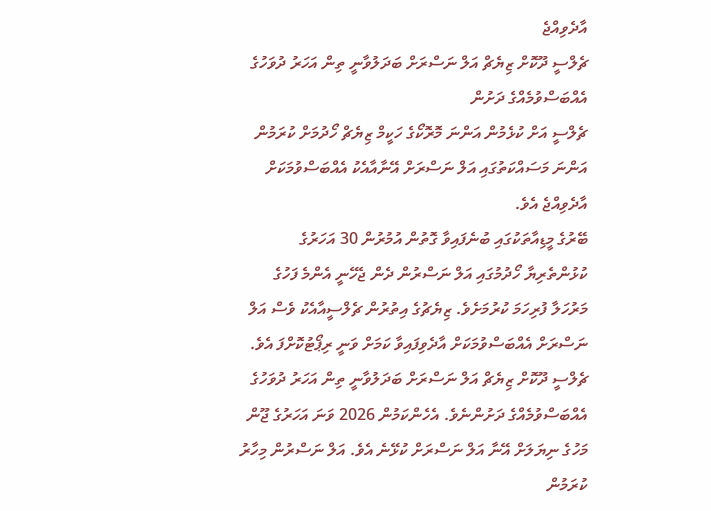އާދެވިއްޖެ
ޗެލްސީ ދޫކޮށް ޒިޔެޗް އަލް ނަސްރަށް ބަދަލުވާނީ ތިން އަހަރު ދުވަހުގެ އެއްބަސްވުމެއްގެ ދަށުން
ޗެލްސީ އަށް ކުޅެމުން އަންނަ މޮރޮކޯގެ ހަކީމް ޒިޔެޗް ހޯދުމަށް ކުރަމުން އަންނަ މަސައްކަތުގައި އަލް ނަސްރަށް އޭނާއާއެކު އެއްބަސްވުމަކަށް އާދެވިއްޖެ އެވެ.
ބޭރުގެ މީޑިއާތަކުގައި ބުނެފައިވާ ގޮތުން އުމުރުން 30 އަހަރުގެ ކުޅުންތެރިޔާ ހޯދުމުގައި އަލް ނަސްރުން ދެން ޖެހޭނީ އެންމެ ފަހުގެ މަރުހަލާ ފުރިހަމަ ކުރުމަށެވެ. ޒިޔެޗުގެ އިތުރުން ޗެލްސީއާއެކު ވެސް އަލް ނަސްރަށް އެއްބަސްވުމަކަށް އާދެވިފައިވާ ކަމަށް ވަނީ ރިޕޯޓުކޮށްފަ އެވެ. ޗެލްސީ ދޫކޮށް ޒިޔެޗް އަލް ނަސްރަށް ބަދަލުވާނީ ތިން އަހަރު ދުވަހުގެ އެއްބަސްވުމެއްގެ ދަށުންނެވެ. އެހެންކަމުން 2026 ވަނަ އަހަރުގެ ޖޫން މަހުގެ ނިޔަލަށް އޭނާ އަލް ނަސްރަށް ކުޅޭނެ އެވެ. އަލް ނަސްރުން މިހާރު ކުރަމުން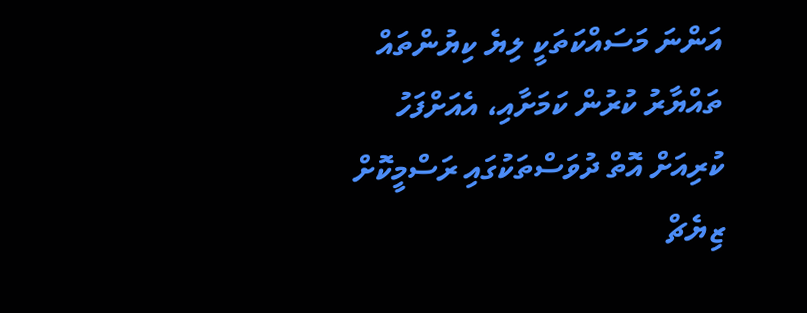އަންނަ މަސައްކަތަކީ ލިޔެ ކިޔުންތައް ތައްޔާރު ކުރުން ކަމަށާއި، އެއަށްފަހު ކުރިއަށް އޮތް ދުވަސްތަކުގައި ރަސްމީކޮށް ޒިޔެޗް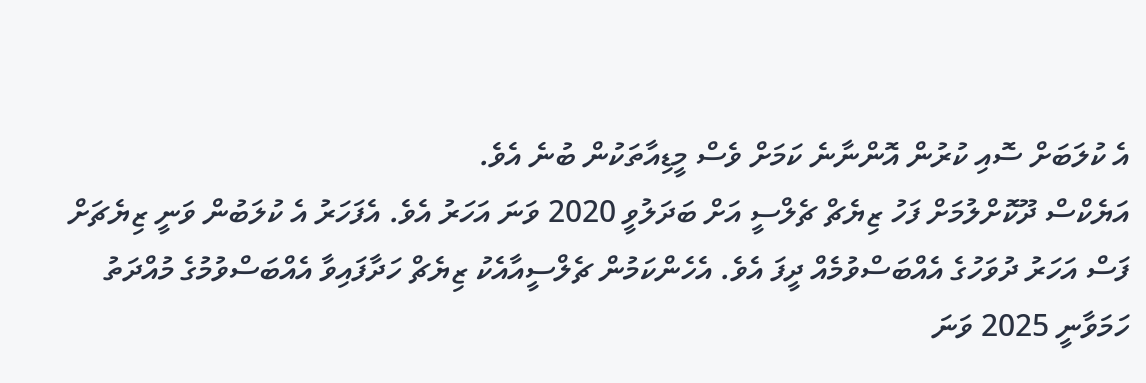އެ ކުލަބަށް ސޮއި ކުރުން އޮންނާނެ ކަމަށް ވެސް މީޑިއާތަކުން ބުނެ އެވެ.
އަޔެކްސް ދޫކޮށްލުމަށް ފަހު ޒިޔެޗް ޗެލްސީ އަށް ބަދަލުވީ 2020 ވަނަ އަހަރު އެވެ. އެފަހަރު އެ ކުލަބުން ވަނީ ޒިޔެޗަށް ފަސް އަހަރު ދުވަހުގެ އެއްބަސްވުމެއް ދީފަ އެވެ. އެހެންކަމުން ޗެލްސީއާއެކު ޒިޔެޗް ހަދާފައިވާ އެއްބަސްވުމުގެ މުއްދަތު ހަމަވާނީ 2025 ވަނަ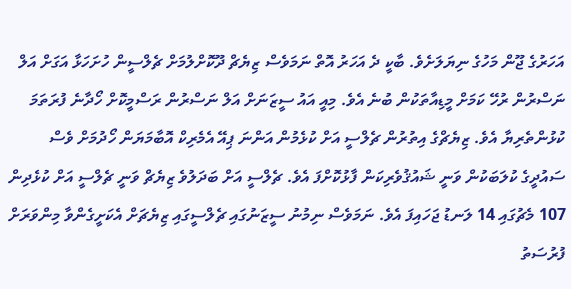އަހަރުގެ ޖޫން މަހުގެ ނިޔަލަށެވެ. ބާކީ ދެ އަހަރު އޮތް ނަމަވެސް ޒިޔެޗް ދޫކޮށްލުމަށް ޗެލްސީން ހުށަހަޅާ އަގަށް އަލް ނަސްރުން ރުހޭ ކަމަށް މީޑިއާތަކުން ބުނެ އެވެ. މިއީ އައު ސީޒަނަށް އަލް ނަސްރުން ރަސްމީކޮށް ހޯދާނެ ފުރަތަމަ ކުޅުންތެރިޔާ އެވެ. ޒިޔެޗްގެ އިތުރުން ޗެލްސީ އަށް ކުޅެމުން އަންނަ ޕިއޭ އެމެރިކް އޮބާމަޔަން ހޯދުމަށް ވެސް ސައުދީގެ ކުލަބަކުން ވަނީ ޝައުޤުވެރިކަން ފާޅުކޮށްފަ އެވެ. ޗެލްސީ އަށް ބަދަލުވެ ޒިޔެޗް ވަނީ ޗެލްސީ އަށް ކުޅެދިން 107 މެޗުގައި 14 ލަނޑު ޖަހައިފަ އެވެ. ނަމަވެސް ނިމުނު ސީޒަނުގައި ޗެލްސީގައި ޒިޔެޗަށް އެކަށީގެންވާ މިންވަރަށް ފުރުސަތު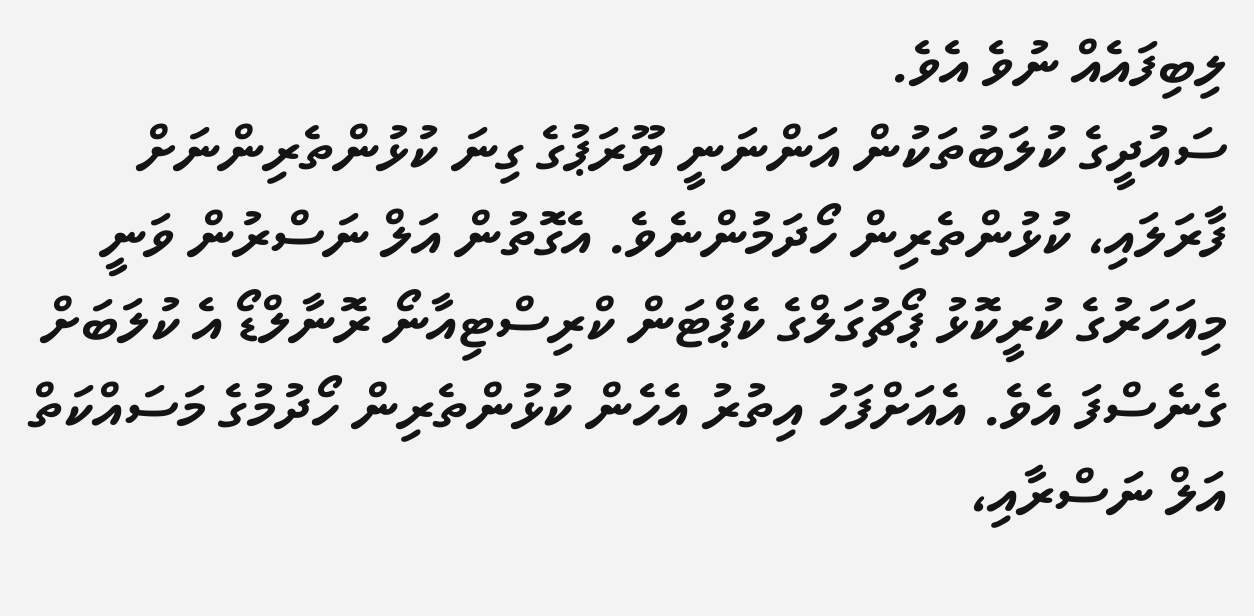ލިބިފައެއް ނުވެ އެވެ.
ސައުދީގެ ކުލަބުތަކުން އަންނަނީ ޔޫރަޕުގެ ގިނަ ކުޅުންތެރިންނަށް ފާރަލައި، ކުޅުންތެރިން ހޯދަމުންނެވެ. އެގޮތުން އަލް ނަސްރުން ވަނީ މިއަހަރުގެ ކުރީކޮޅު ޕޯޗުގަލްގެ ކެޕްޓަން ކްރިސްޓިއާނޯ ރޮނާލްޑޯ އެ ކުލަބަށް ގެނެސްފަ އެވެ. އެއަށްފަހު އިތުރު އެހެން ކުޅުންތެރިން ހޯދުމުގެ މަސައްކަތް އަލް ނަސްރާއި،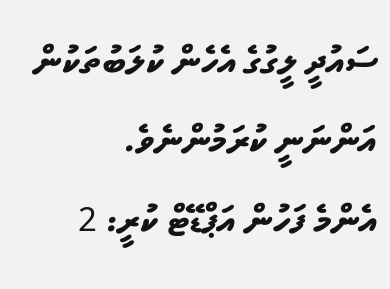ސައުދީ ލީގުގެ އެހެން ކުލަބުތަކުން އަންނަނީ ކުރަމުންނެވެ.
އެންމެ ފަހުން އަޕްޑޭޓް ކުރީ: 2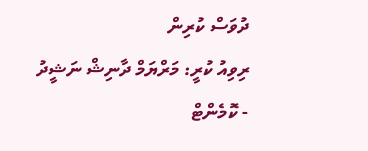ދުވަސް ކުރިން
ރިވިއު ކުރީ: މަރްޔަމް ދާނިޝް ނަޝީދު
- ކޮމެންޓް